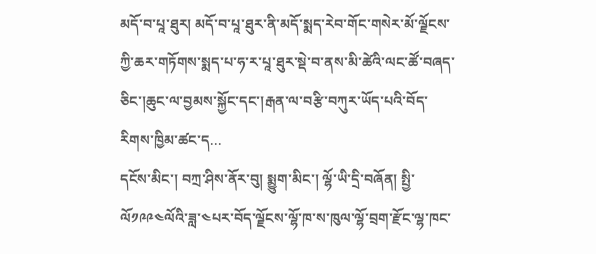མདོ་བ་པཱ་ཐུར། མདོ་བ་པཱ་ཐུར་ནི་མདོ་སྨད་རེབ་གོང་གསེར་མོ་ལྗོངས་ཀྱི་ཆར་གཏོགས་སྨད་པ་ཧ་ར་པཱ་ཐུར་སྡེ་བ་ནས་མི་ཚེའི་ལང་ཚོ་བཞད་ཅིང་།ཆུང་ལ་བྱམས་སྐྱོང་དང་།རྒན་ལ་བརྩི་བཀུར་ཡོད་པའི་བོད་རིགས་ཁྱིམ་ཚང་ད...
དངོས་མིང་། བཀྲ་ཤིས་ནོར་བུ། སྨྱུག་མིང་། ལྷོ་ཡི་དྲི་བཞོན། སྤྱི་ལོ༡༩༩༤ལོའི་ཟླ་༤པར་བོད་ལྗོངས་ལྷོ་ཁ་ས་ཁུལ་ལྷོ་བྲག་རྫོང་ལྷ་ཁང་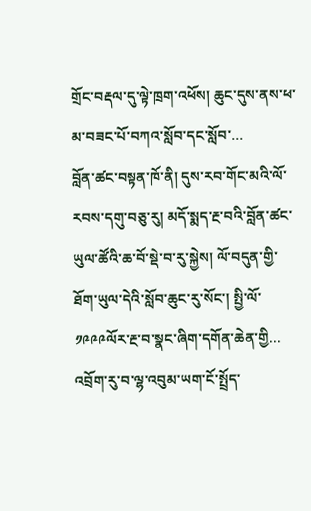གྲོང་བརྡལ་དུ་ལྟེ་ཁྲག་འཕོས། ཆུང་དུས་ནས་ཕ་མ་བཟང་པོ་བཀའ་སློབ་དང་སློབ་...
བློན་ཚང་བསྟན་ཁོ་ནི། དུས་རབ་གོང་མའི་ལོ་རབས་དགུ་བཅུ་རུ། མདོ་སྨད་རྔ་བའི་བློན་ཚང་ཡུལ་ཚོའི་ཆ་བོ་སྡེ་བ་རུ་སྐྱེས། ལོ་བདུན་གྱི་ཐོག་ཡུལ་དེའི་སློབ་ཆུང་རུ་སོང་། སྤྱི་ལོ་༡༩༩༩ལོར་རྔ་བ་སྣང་ཞིག་དགོན་ཆེན་གྱི...
འབྲོག་རུ་བ་ལྷ་འབུམ་ཡག་ངོ་སྤྲོད་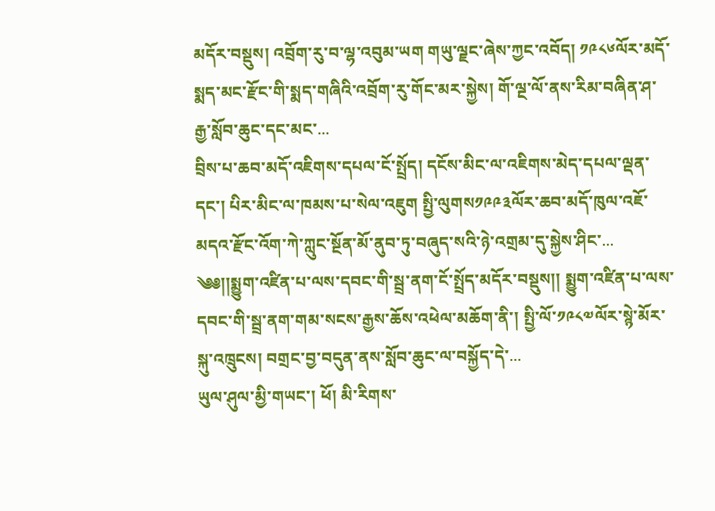མདོར་བསྡུས། འབྲོག་རུ་བ་ལྷ་འབུམ་ཡག གཡུ་ལྗང་ཞེས་ཀྱང་འབོད། ༡༩༨༦ལོར་མདོ་སྨད་མང་རྫོང་གི་སྨད་གཞིའི་འབྲོག་རུ་གོང་མར་སྐྱེས། གོ་ལྔ་ལོ་ནས་རིམ་བཞིན་ཤ་རྒྱ་སློབ་ཆུང་དང་མང་...
བྲིས་པ་ཆབ་མདོ་འཇིགས་དཔལ་ངོ་སྤྲོད། དངོས་མིང་ལ་འཇིགས་མེད་དཔལ་ལྡན་དང་། པིར་མིང་ལ་ཁམས་པ་སེལ་འཇུག སྤྱི་ལུགས༡༩༩༣ལོར་ཆབ་མདོ་ཁུལ་འཇོ་མདའ་རྫོང་འོག་ཀེ་ཀླུང་སྔོན་མོ་ནུབ་ཏུ་བཞུད་སའི་ཉེ་འགྲམ་དུ་སྐྱེས་ཤིང་...
༄༅།།སྨྱུག་འཛིན་པ་ལས་དབང་གི་སྦྲ་ནག་ངོ་སྤྲོད་མདོར་བསྡུས།། སྨྱུག་འཛིན་པ་ལས་དབང་གི་སྦྲ་ནག་གམ་སངས་རྒྱས་ཆོས་འཕེལ་མཆོག་ནི་། སྤྱི་ལོ་༡༩༨༧ལོར་སྙེ་མོར་སྐུ་འཁྲུངས། བགྲང་བྱ་བདུན་ནས་སློབ་ཆུང་ལ་བསྐྱོད་དེ་...
ཡུལ་ཤུལ་མྱི་གཡང་། ཕོ། མི་རིགས་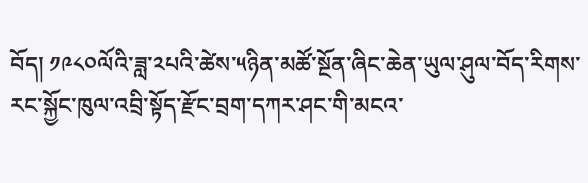བོད། ༡༩༨༠ལོའི་ཟླ་༢པའི་ཚེས་༥ཉིན་མཚོ་སྔོན་ཞིང་ཆེན་ཡུལ་ཤུལ་བོད་རིགས་རང་སྐྱོང་ཁུལ་འབྲི་སྟོད་རྫོང་བྲག་དཀར་ཤང་གི་མངའ་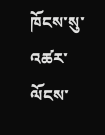ཁོངས་སུ་འཚར་ལོངས་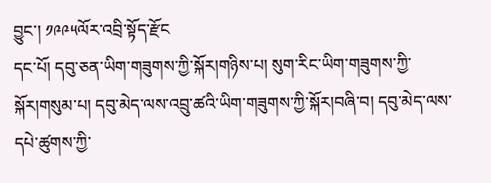བྱུང་། ༡༩༩༥ལོར་འབྲི་སྟོད་རྫོང
དང་པོ། དབུ་ཅན་ཡིག་གཟུགས་ཀྱི་སྐོར།གཉིས་པ། སུག་རིང་ཡིག་གཟུགས་ཀྱི་སྐོར།གསུམ་པ། དབུ་མེད་ལས་འབྲུ་ཚའི་ཡིག་གཟུགས་ཀྱི་སྐོར།བཞི་བ། དབུ་མེད་ལས་དཔེ་ཚུགས་ཀྱི་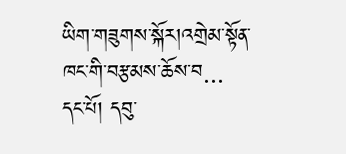ཡིག་གཟུགས་སྐོར།འགྲེམ་སྟོན་ཁང་གི་བརྩམས་ཆོས་བ...
དང་པོ། དབུ་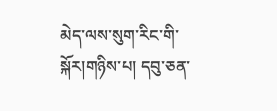མེད་ལས་སུག་རིང་གི་སྐོར།གཉིས་པ། དབུ་ཅན་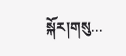སྐོར།གསུ...